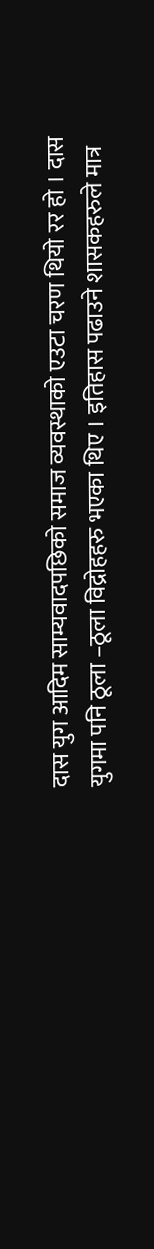दास युग आदिम साम्यवादपछिको समाज व्यवस्थाको एउटा चरण थियो रर हो । दास युगमा पनि ठूला –ठूला विद्रोहहरु भएका थिए । इतिहास पढाउने शासकहरुले मात्र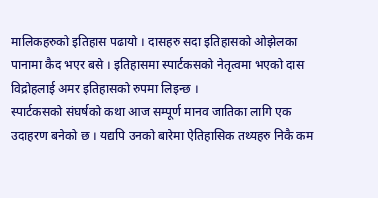मालिकहरुको इतिहास पढायो । दासहरु सदा इतिहासको ओझेलका पानामा कैद भएर बसे । इतिहासमा स्पार्टकसको नेतृत्वमा भएको दास विद्रोहलाई अमर इतिहासको रुपमा लिइन्छ ।
स्पार्टकसको संघर्षको कथा आज सम्पूर्ण मानव जातिका लागि एक उदाहरण बनेको छ । यद्यपि उनको बारेमा ऐतिहासिक तथ्यहरु निकै कम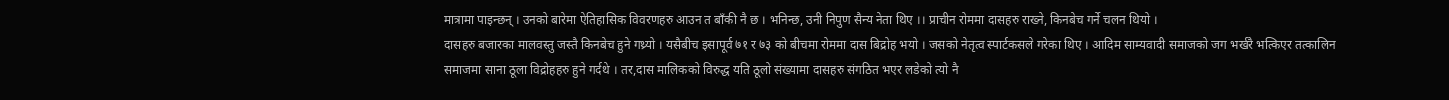मात्रामा पाइन्छन् । उनको बारेमा ऐतिहासिक विवरणहरु आउन त बाँकी नै छ । भनिन्छ, उनी निपुण सैन्य नेता थिए ।। प्राचीन रोममा दासहरु राख्ने, किनबेच गर्ने चलन थियो ।
दासहरु बजारका मालवस्तु जस्तै किनबेच हुने गथ्र्यो । यसैबीच इसापूर्व ७१ र ७३ को बीचमा रोममा दास बिद्रोह भयो । जसको नेतृत्व स्पार्टकसले गरेका थिए । आदिम साम्यवादी समाजको जग भर्खरै भत्किएर तत्कालिन समाजमा साना ठूला विद्रोहहरु हुने गर्दथे । तर,दास मालिकको विरुद्ध यति ठूलो संख्यामा दासहरु संगठित भएर लडेको त्यो नै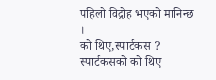पहिलो विद्रोह भएको मानिन्छ ।
को थिए,स्पार्टकस ?
स्पार्टकसको को थिए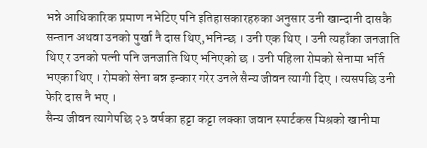भन्ने आधिकारिक प्रमाण नभेटिए पनि इतिहासकारहरुका अनुसार उनी खान्दानी दासकै सन्तान अथवा उनको पुर्खा नै दास थिए,भनिन्छ । उनी एक थिए । उनी त्यहाँका जनजाति थिए र उनको पत्नी पनि जनजाति थिए भनिएको छ । उनी पहिला रोमको सेनामा भर्ति भएका थिए । रोमको सेना बन्न इन्कार गरेर उनले सैन्य जीवन त्यागी दिए । त्यसपछि उनी फेरि दास नै भए ।
सैन्य जीवन त्यागेपछि २३ वर्षका हट्टा कट्टा लक्का जवान स्पार्टकस मिश्रको खानीमा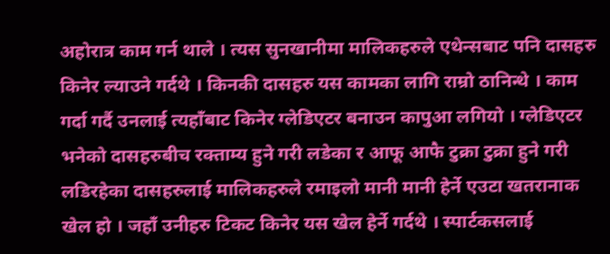अहोरात्र काम गर्न थाले । त्यस सुनखानीमा मालिकहरुले एथेन्सबाट पनि दासहरु किनेर ल्याउने गर्दथे । किनकी दासहरु यस कामका लागि राम्रो ठानिन्थे । काम गर्दा गर्दै उनलाई त्यहाँबाट किनेर ग्लेडिएटर बनाउन कापुआ लगियो । ग्लेडिएटर भनेको दासहरुबीच रक्ताम्य हुने गरी लडेका र आफू आफै टुक्रा टुक्रा हुने गरी लडिरहेका दासहरुलाई मालिकहरुले रमाइलो मानी मानी हेर्ने एउटा खतरानाक खेल हो । जहाँ उनीहरु टिकट किनेर यस खेल हेर्ने गर्दथे । स्पार्टकसलाई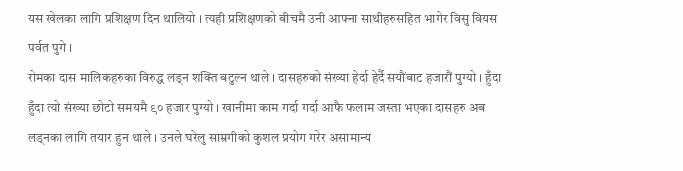यस खेलका लागि प्रशिक्षण दिन थालियो । त्यही प्रशिक्षणको बीचमै उनी आफ्ना साथीहरुसहित भागेर विसु वियस पर्वत पुगे ।
रोमका दास मालिकहरुका विरुद्ध लड्न शक्ति बटुल्न थाले । दासहरुको संख्या हेर्दा हेर्दै सयौंबाट हजारौं पुग्यो । हुँदा हुँदा त्यो संख्या छोटो समयमै ९० हजार पुग्यो । खानीमा काम गर्दा गर्दा आफै फलाम जस्ता भएका दासहरु अब लड्नका लागि तयार हुन थाले । उनले घरेलु साम्रगीको कुशल प्रयोग गरेर असामान्य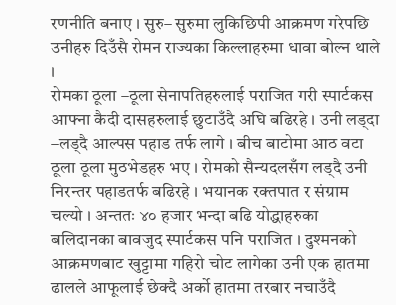रणनीति बनाए । सुरु– सुरुमा लुकिछिपी आक्रमण गरेपछि उनीहरु दिउँसै रोमन राज्यका किल्लाहरुमा धावा बोल्न थाले ।
रोमका ठूला –ठूला सेनापतिहरुलाई पराजित गरी स्पार्टकस आफ्ना कैदी दासहरुलाई छुटाउँदै अघि बढिरहे । उनी लड्दा –लड्दै आल्पस पहाड तर्फ लागे । बीच बाटोमा आठ वटा ठूला ठूला मुठभेडहरु भए । रोमको सैन्यदलसँग लड्दै उनी निरन्तर पहाडतर्फ बढिरहे । भयानक रक्तपात र संग्राम चल्यो । अन्ततः ४० हजार भन्दा बढि योद्धाहरुका बलिदानका बावजुद स्पार्टकस पनि पराजित । दुश्मनको आक्रमणबाट खुट्टामा गहिरो चोट लागेका उनी एक हातमा ढालले आफूलाई छेक्दै अर्को हातमा तरबार नचाउँदै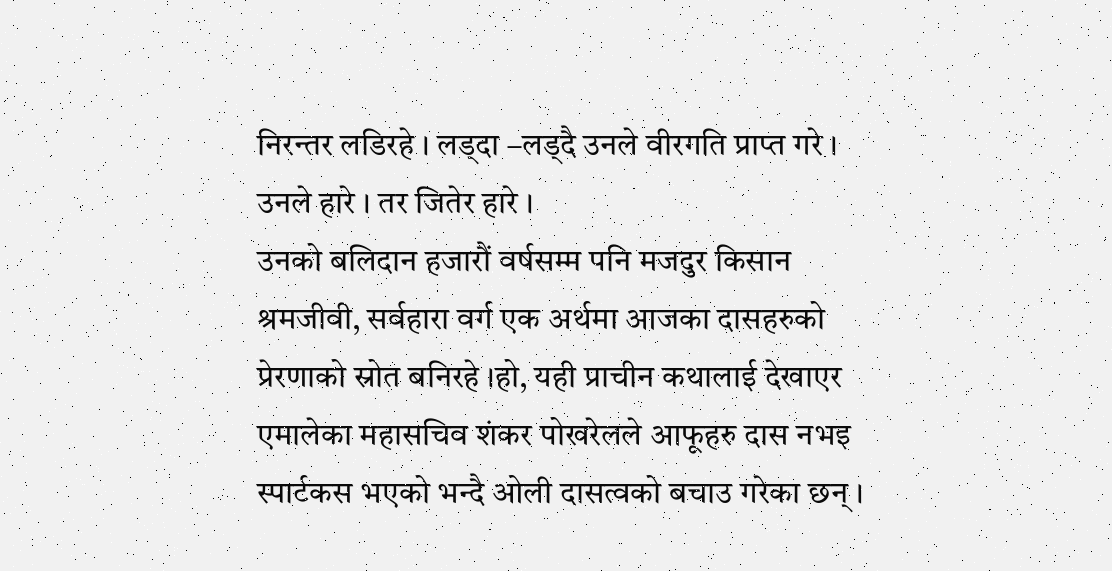निरन्तर लडिरहे । लड्दा –लड्दै उनले वीरगति प्राप्त गरे । उनले हारे । तर जितेर हारे ।
उनको बलिदान हजारौं वर्षसम्म पनि मजदुर किसान श्रमजीवी, सर्वहारा वर्ग एक अर्थमा आजका दासहरुको प्रेरणाको स्रोत बनिरहे ।हो, यही प्राचीन कथालाई देखाएर एमालेका महासचिव शंकर पोखरेलले आफूहरु दास नभइ स्पार्टकस भएको भन्दै ओली दासत्वको बचाउ गरेका छन् ।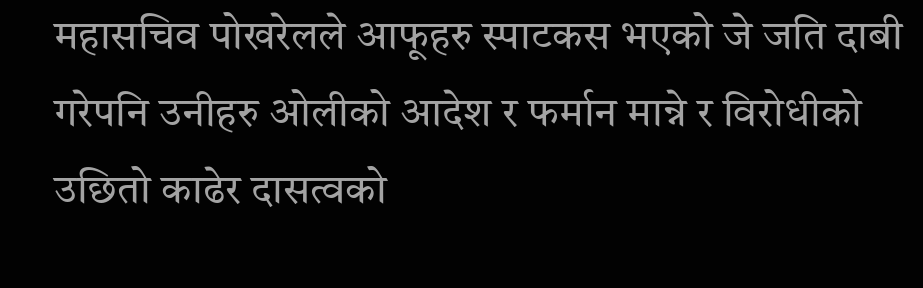महासचिव पोखरेलले आफूहरु स्पाटकस भएको जे जति दाबी गरेपनि उनीहरु ओलीको आदेश र फर्मान मान्ने र विरोधीको उछितो काढेर दासत्वको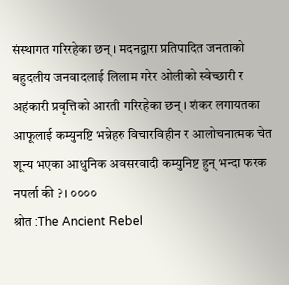संस्थागत गरिरहेका छन् । मदनद्वारा प्रतिपादित जनताको बहुदलीय जनवादलाई लिलाम गरेर ओलीको स्वेच्छारी र अहंकारी प्रवृत्तिको आरती गरिरहेका छन् । शंकर लगायतका आफूलाई कम्युनष्टि भन्नेहरु विचारविहीन र आलोचनात्मक चेत शून्य भएका आधुनिक अवसरवादी कम्युनिष्ट हुन् भन्दा फरक नपर्ला की ? । ००००
श्रोत :The Ancient Rebel